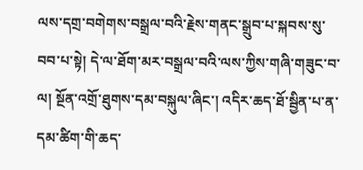ལས་དགྲ་བགེགས་བསྒྲལ་བའི་རྗེས་གནང་སྒྲུབ་པ་སྐབས་སུ་བབ་པ་སྟེ། དེ་ལ་ཐོག་མར་བསྒྲལ་བའི་ལས་ཀྱིས་གཞི་གཟུང་བ་ལ། སྔོན་འགྲོ་ཐུགས་དམ་བསྐུལ་ཞིང་། འདིར་ཆད་ཐོ་སྦྱིན་པ་ན་དམ་ཚིག་གི་ཆད་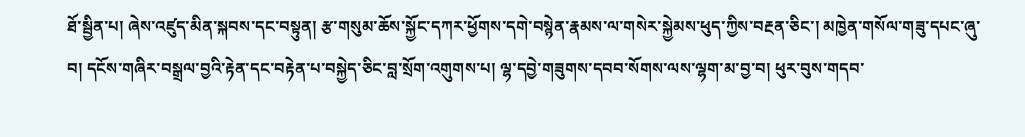ཐོ་སྦྱིན་པ། ཞེས་འཛུད་མིན་སྐབས་དང་བསྟུན། རྩ་གསུམ་ཆོས་སྐྱོང་དཀར་ཕྱོགས་དགེ་བསྙེན་རྣམས་ལ་གསེར་སྐྱེམས་ཕུད་ཀྱིས་བརྔན་ཅིང་། མཁྱེན་གསོལ་གཟུ་དཔང་ཞུ་བ། དངོས་གཞིར་བསྒྲལ་བྱའི་རྟེན་དང་བརྟེན་པ་བསྐྱེད་ཅིང་བླ་སྲོག་འགུགས་པ། ལྷ་དབྱེ་གཟུགས་དབབ་སོགས་ལས་ལྷག་མ་བྱ་བ། ཕུར་བུས་གདབ་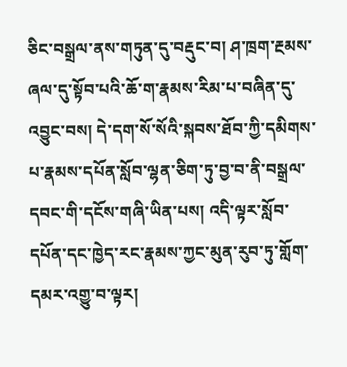ཅིང་བསྒྲལ་ནས་གཏུན་དུ་བརྡུང་བ། ཤ་ཁྲག་རྔམས་ཞལ་དུ་སྟོབ་པའི་ཆོ་ག་རྣམས་རིམ་པ་བཞིན་དུ་འབྱུང་བས། དེ་དག་སོ་སོའི་སྐབས་ཐོབ་ཀྱི་དམིགས་པ་རྣམས་དཔོན་སློབ་ལྷན་ཅིག་ཏུ་བྱ་བ་ནི་བསྒྲལ་དབང་གི་དངོས་གཞི་ཡིན་པས། འདི་ལྟར་སློབ་དཔོན་དང་ཁྱེད་རང་རྣམས་ཀྱང་མུན་རུབ་ཏུ་གློག་དམར་འགྱུ་བ་ལྟར།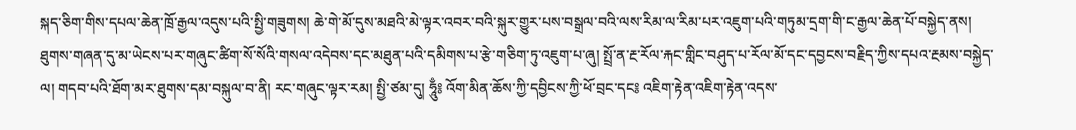སྐད་ཅིག་གིས་དཔལ་ཆེན་ཁྲོ་རྒྱལ་འདུས་པའི་སྤྱི་གཟུགས། ཆེ་གེ་མོ་དུས་མཐའི་མེ་ལྟར་འབར་བའི་སྐུར་གྱུར་པས་བསྒྲལ་བའི་ལས་རིམ་ལ་རིམ་པར་འཇུག་པའི་གཏུམ་དྲག་གི་ང་རྒྱལ་ཆེན་པོ་བསྐྱེད་ནས། ཐུགས་གཞན་དུ་མ་ཡེངས་པར་གཞུང་ཚིག་སོ་སོའི་གསལ་འདེབས་དང་མཐུན་པའི་དམིགས་པ་རྩེ་གཅིག་ཏུ་འཇུག་པ་ཞུ། སྤྲོ་ན་རྔ་རོལ་རྐང་གླིང་བཤུད་པ་རོལ་མོ་དང་དབྱངས་བརྗིད་ཀྱིས་དཔའ་རྔམས་བསྐྱེད་ལ། གདབ་པའི་ཐོག་མར་ཐུགས་དམ་བསྐུལ་བ་ནི། རང་གཞུང་ལྟར་རམ། སྤྱི་ཙམ་དུ། ཧཱུྃ༔ འོག་མིན་ཆོས་ཀྱི་དབྱིངས་ཀྱི་ཕོ་བྲང་དང༔ འཇིག་རྟེན་འཇིག་རྟེན་འདས་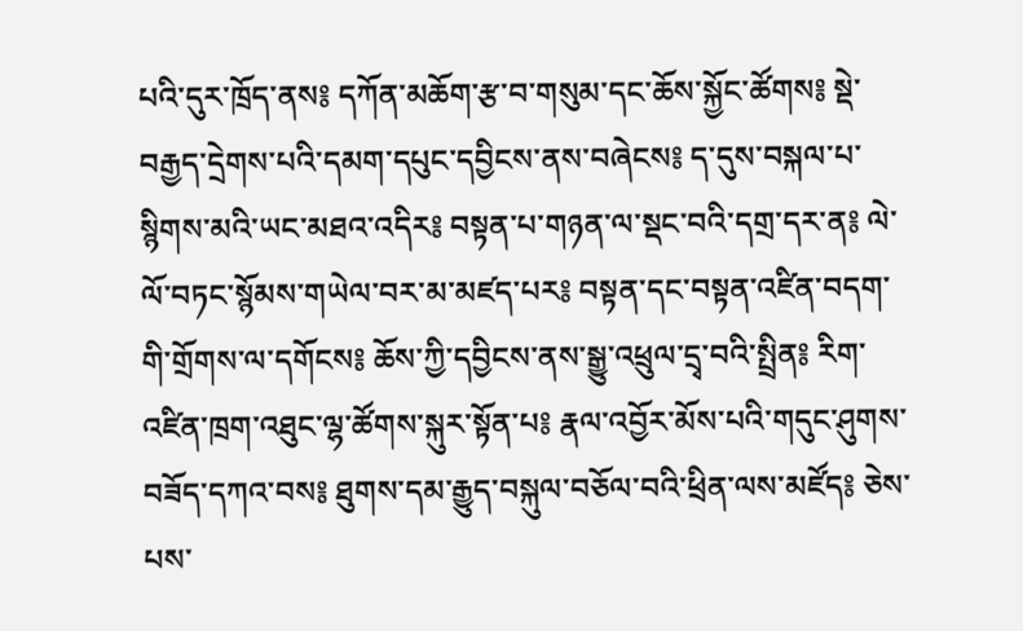པའི་དུར་ཁྲོད་ནས༔ དཀོན་མཆོག་རྩ་བ་གསུམ་དང་ཆོས་སྐྱོང་ཚོགས༔ སྡེ་བརྒྱད་དྲེགས་པའི་དམག་དཔུང་དབྱིངས་ནས་བཞེངས༔ ད་དུས་བསྐལ་པ་སྙིགས་མའི་ཡང་མཐའ་འདིར༔ བསྟན་པ་གཉན་ལ་སྡང་བའི་དགྲ་དར་ན༔ ལེ་ལོ་བཏང་སྙོམས་གཡེལ་བར་མ་མཛད་པར༔ བསྟན་དང་བསྟན་འཛིན་བདག་གི་གྲོགས་ལ་དགོངས༔ ཆོས་ཀྱི་དབྱིངས་ནས་སྒྱུ་འཕྲུལ་དྲྭ་བའི་སྤྲིན༔ རིག་འཛིན་ཁྲག་འཐུང་ལྷ་ཚོགས་སྐུར་སྟོན་པ༔ རྣལ་འབྱོར་མོས་པའི་གདུང་ཤུགས་བཟོད་དཀའ་བས༔ ཐུགས་དམ་རྒྱུད་བསྐུལ་བཅོལ་བའི་ཕྲིན་ལས་མཛོད༔ ཅེས་པས་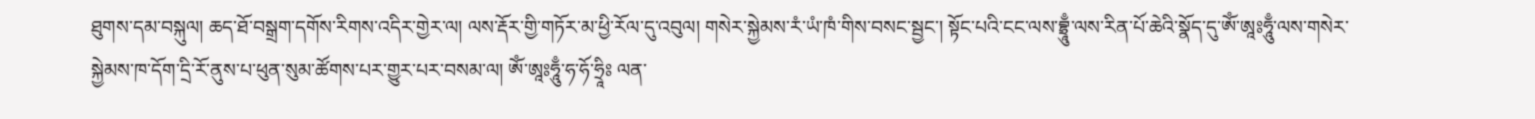ཐུགས་དམ་བསྐུལ། ཆད་ཐོ་བསྒྲག་དགོས་རིགས་འདིར་གྱེར་ལ། ལས་རྡོར་གྱི་གཏོར་མ་ཕྱི་རོལ་དུ་འབུལ། གསེར་སྐྱེམས་རཾ་ཡཾ་ཁཾ་གིས་བསང་སྦྱང་། སྟོང་པའི་ངང་ལས་བྷྲཱུྃ་ལས་རིན་པོ་ཆེའི་སྣོད་དུ་ཨོཾ་ཨཱཿཧཱུྃ་ལས་གསེར་སྐྱེམས་ཁ་དོག་དྲི་རོ་ནུས་པ་ཕུན་སུམ་ཚོགས་པར་གྱུར་པར་བསམ་ལ། ཨོཾ་ཨཱཿཧཱུྃ་ཧ་ཧོ་ཧྲཱིཿ ལན་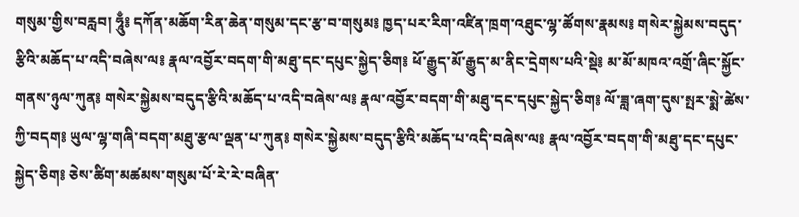གསུམ་གྱིས་བརླབ། ཧཱུྃ༔ དཀོན་མཆོག་རིན་ཆེན་གསུམ་དང་རྩ་བ་གསུམ༔ ཁྱད་པར་རིག་འཛིན་ཁྲག་འཐུང་ལྷ་ཚོགས་རྣམས༔ གསེར་སྐྱེམས་བདུད་རྩིའི་མཆོད་པ་འདི་བཞེས་ལ༔ རྣལ་འབྱོར་བདག་གི་མཐུ་དང་དཔུང་སྐྱེད་ཅིག༔ ཕོ་རྒྱུད་མོ་རྒྱུད་མ་ནིང་དྲེགས་པའི་སྡེ༔ མ་མོ་མཁའ་འགྲོ་ཞིང་སྐྱོང་གནས་ཉུལ་ཀུན༔ གསེར་སྐྱེམས་བདུད་རྩིའི་མཆོད་པ་འདི་བཞེས་ལ༔ རྣལ་འབྱོར་བདག་གི་མཐུ་དང་དཔུང་སྐྱེད་ཅིག༔ ལོ་ཟླ་ཞག་དུས་སྤར་སྨེ་ཚེས་ཀྱི་བདག༔ ཡུལ་ལྷ་གཞི་བདག་མཐུ་རྩལ་ལྡན་པ་ཀུན༔ གསེར་སྐྱེམས་བདུད་རྩིའི་མཆོད་པ་འདི་བཞེས་ལ༔ རྣལ་འབྱོར་བདག་གི་མཐུ་དང་དཔུང་སྐྱེད་ཅིག༔ ཅེས་ཚིག་མཚམས་གསུམ་པོ་རེ་རེ་བཞིན་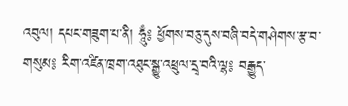འབུལ། དཔང་གཟུག་པ་ནི། ཧཱུྃ༔ ཕྱོགས་བཅུ་དུས་བཞི་བདེ་གཤེགས་རྩ་བ་གསུམ༔ རིག་འཛིན་ཁྲག་འཐུང་སྒྱུ་འཕྲུལ་དྲྭ་བའི་ལྷ༔ བརྒྱུད་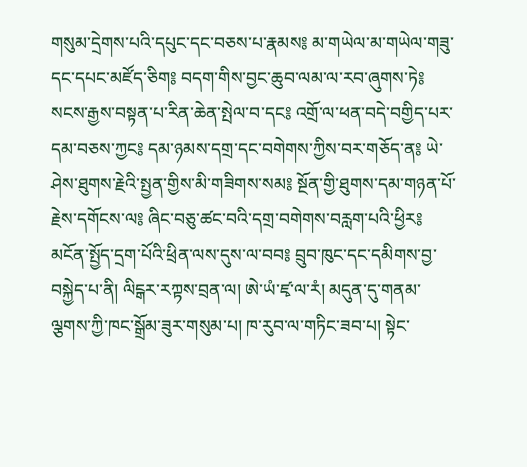གསུམ་དྲེགས་པའི་དཔུང་དང་བཅས་པ་རྣམས༔ མ་གཡེལ་མ་གཡེལ་གཟུ་དང་དཔང་མཛོད་ཅིག༔ བདག་གིས་བྱང་ཆུབ་ལམ་ལ་རབ་ཞུགས་ཏེ༔ སངས་རྒྱས་བསྟན་པ་རིན་ཆེན་སྤེལ་བ་དང༔ འགྲོ་ལ་ཕན་བདེ་བགྱིད་པར་དམ་བཅས་ཀྱང༔ དམ་ཉམས་དགྲ་དང་བགེགས་ཀྱིས་བར་གཅོད་ན༔ ཡེ་ཤེས་ཐུགས་རྗེའི་སྤྱན་གྱིས་མི་གཟིགས་སམ༔ སྔོན་གྱི་ཐུགས་དམ་གཉན་པོ་རྗེས་དགོངས་ལ༔ ཞིང་བཅུ་ཚང་བའི་དགྲ་བགེགས་བརླག་པའི་ཕྱིར༔ མངོན་སྤྱོད་དྲག་པོའི་ཕྲིན་ལས་དུས་ལ་བབ༔ བྲུབ་ཁུང་དང་དམིགས་བྱ་བསྐྱེད་པ་ནི། ལིངྒར་རཀྟས་བྲན་ལ། ཨེ་ཡཾ་ཛྭ་ལ་རཾ། མདུན་དུ་གནམ་ལྕགས་ཀྱི་ཁང་སྒྲོམ་ཟུར་གསུམ་པ། ཁ་རུབ་ལ་གཏིང་ཟབ་པ། སྟེང་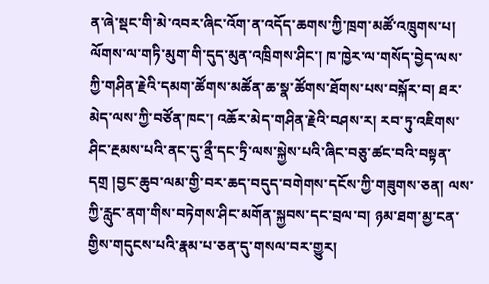ན་ཞེ་སྡང་གི་མེ་འབར་ཞིང་འོག་ན་འདོད་ཆགས་ཀྱི་ཁྲག་མཚོ་འཁྲུགས་པ། ལོགས་ལ་གཏི་མུག་གི་དུད་མུན་འཁྲིགས་ཤིང་། ཁ་ཁྱེར་ལ་གསོད་བྱེད་ལས་ཀྱི་གཤིན་རྗེའི་དམག་ཚོགས་མཚོན་ཆ་སྣ་ཚོགས་ཐོགས་པས་བསྐོར་བ། ཐར་མེད་ལས་ཀྱི་བཙོན་ཁང་། འཆོར་མེད་གཤིན་རྗེའི་བཤས་ར། རབ་ཏུ་འཇིགས་ཤིང་རྔམས་པའི་ནང་དུ་ནྲྀ་དང་ཏྲི་ལས་སྐྱེས་པའི་ཞིང་བཅུ་ཚང་བའི་བསྟན་དགྲ །བྱང་ཆུབ་ལམ་གྱི་བར་ཆད་བདུད་བགེགས་དངོས་ཀྱི་གཟུགས་ཅན། ལས་ཀྱི་རླུང་ནག་གིས་བཏེགས་ཤིང་མགོན་སྐྱབས་དང་བྲལ་བ། ཉམ་ཐག་མྱ་ངན་གྱིས་གདུངས་པའི་རྣམ་པ་ཅན་དུ་གསལ་བར་གྱུར།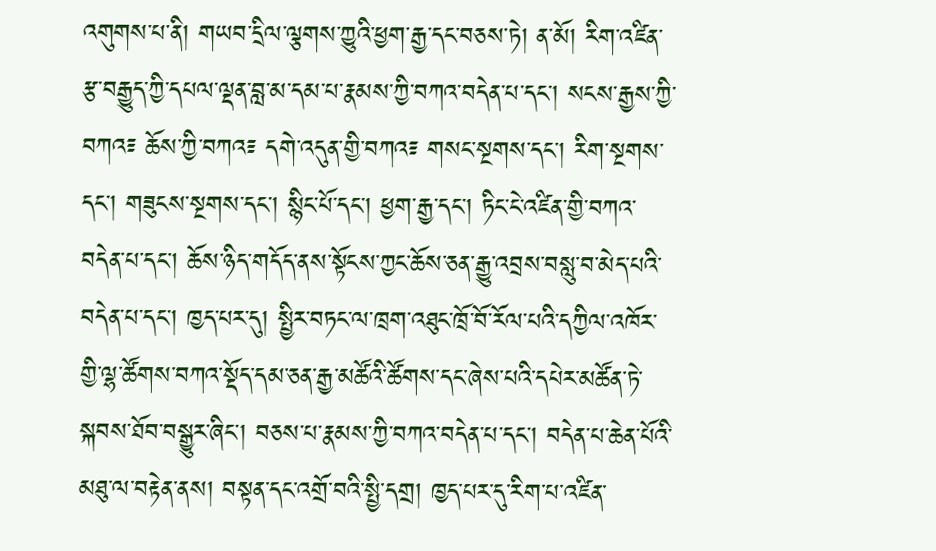འགུགས་པ་ནི། གཡབ་དྲིལ་ལྕགས་ཀྱུའི་ཕྱག་རྒྱ་དང་བཅས་ཏེ། ན་མོ། རིག་འཛིན་རྩ་བརྒྱུད་ཀྱི་དཔལ་ལྡན་བླ་མ་དམ་པ་རྣམས་ཀྱི་བཀའ་བདེན་པ་དང་། སངས་རྒྱས་ཀྱི་བཀའ༴ ཆོས་ཀྱི་བཀའ༴ དགེ་འདུན་གྱི་བཀའ༴ གསང་སྔགས་དང་། རིག་སྔགས་དང་། གཟུངས་སྔགས་དང་། སྙིང་པོ་དང་། ཕྱག་རྒྱ་དང་། ཏིང་ངེ་འཛིན་གྱི་བཀའ་བདེན་པ་དང་། ཆོས་ཉིད་གདོད་ནས་སྟོངས་ཀྱང་ཆོས་ཅན་རྒྱུ་འབྲས་བསླུ་བ་མེད་པའི་བདེན་པ་དང་། ཁྱད་པར་དུ། སྤྱིར་བཏང་ལ་ཁྲག་འཐུང་ཁྲོ་བོ་རོལ་པའི་དཀྱིལ་འཁོར་གྱི་ལྷ་ཚོགས་བཀའ་སྡོད་དམ་ཅན་རྒྱ་མཚོའི་ཚོགས་དང་ཞེས་པའི་དཔེར་མཚོན་ཏེ་སྐབས་ཐོབ་བསྒྱུར་ཞིང་། བཅས་པ་རྣམས་ཀྱི་བཀའ་བདེན་པ་དང་། བདེན་པ་ཆེན་པོའི་མཐུ་ལ་བརྟེན་ནས། བསྟན་དང་འགྲོ་བའི་སྤྱི་དགྲ། ཁྱད་པར་དུ་རིག་པ་འཛིན་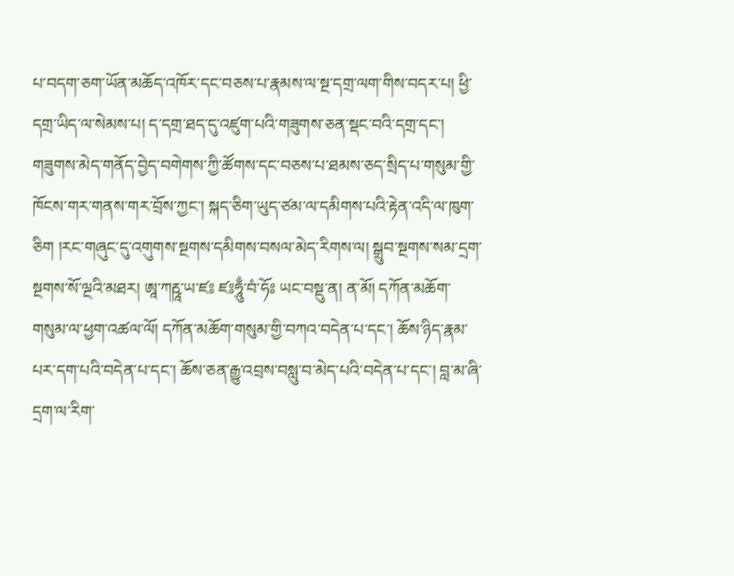པ་བདག་ཅག་ཡོན་མཆོད་འཁོར་དང་བཅས་པ་རྣམས་ལ་སྔ་དགྲ་ལག་གིས་བདར་པ། ཕྱི་དགྲ་ཡིད་ལ་སེམས་པ། ད་དགྲ་ཐད་དུ་འཛུག་པའི་གཟུགས་ཅན་སྡང་བའི་དགྲ་དང་། གཟུགས་མེད་གནོད་བྱེད་བགེགས་ཀྱི་ཚོགས་དང་བཅས་པ་ཐམས་ཅད་སྲིད་པ་གསུམ་གྱི་ཁོངས་གར་གནས་གར་བྲོས་ཀྱང་། སྐད་ཅིག་ཡུད་ཙམ་ལ་དམིགས་པའི་རྟེན་འདི་ལ་ཁུག་ཅིག །རང་གཞུང་དུ་འགུགས་སྔགས་དམིགས་བསལ་མེད་རིགས་ལ། སྒྲུབ་སྔགས་སམ་དྲག་སྔགས་སོ་ལྔའི་མཐར། ཨཱ་ཀརྵཱ་ཡ་ཛཿ ཛཿཧཱུྃ་བཾ་ཧོཿ ཡང་བསྡུ་ན། ན་མོ། དཀོན་མཆོག་གསུམ་ལ་ཕྱག་འཚལ་ལོ། དཀོན་མཆོག་གསུམ་གྱི་བཀའ་བདེན་པ་དང་། ཆོས་ཉིད་རྣམ་པར་དག་པའི་བདེན་པ་དང་། ཆོས་ཅན་རྒྱུ་འབྲས་བསླུ་བ་མེད་པའི་བདེན་པ་དང་། བླ་མ་ཞི་དྲག་ལ་རིག་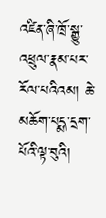འཛིན་ཞི་ཁྲོ་སྒྱུ་འཕྲུལ་རྣམ་པར་རོལ་པའིའམ། ཆེ་མཆོག་པདྨ་དྲག་པོའི་ལྟ་བུའི།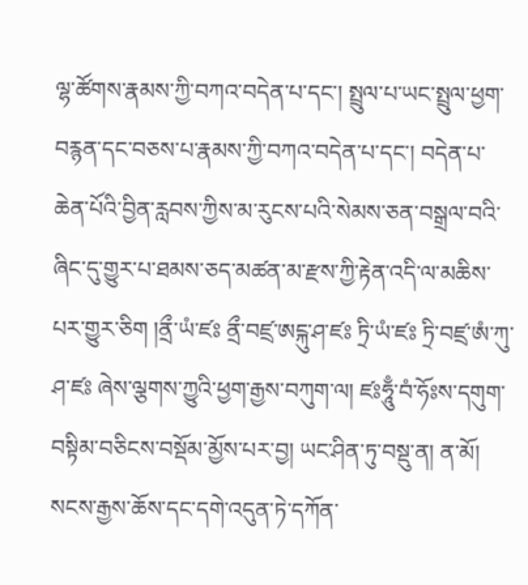ལྷ་ཚོགས་རྣམས་ཀྱི་བཀའ་བདེན་པ་དང་། སྤྲུལ་པ་ཡང་སྤྲུལ་ཕྱག་བརྙན་དང་བཅས་པ་རྣམས་ཀྱི་བཀའ་བདེན་པ་དང་། བདེན་པ་ཆེན་པོའི་བྱིན་རླབས་ཀྱིས་མ་རུངས་པའི་སེམས་ཅན་བསྒྲལ་བའི་ཞིང་དུ་གྱུར་པ་ཐམས་ཅད་མཚན་མ་རྫས་ཀྱི་རྟེན་འདི་ལ་མཆིས་པར་གྱུར་ཅིག །ནྲྀ་ཡཾ་ཛཿ ནྲྀ་བཛྲ་ཨངྐུ་ཤ་ཛཿ ཏྲི་ཡཾ་ཛཿ ཏྲི་བཛྲ་ཨཾ་ཀུ་ཤ་ཛཿ ཞེས་ལྕགས་ཀྱུའི་ཕྱག་རྒྱས་བཀུག་ལ། ཛཿཧཱུྃ་བཾ་ཧོཿས་དགུག་བསྟིམ་བཅིངས་བསྡོམ་མྱོས་པར་བྱ། ཡང་ཤིན་ཏུ་བསྡུ་ན། ན་མོ། སངས་རྒྱས་ཆོས་དང་དགེ་འདུན་ཏེ་དཀོན་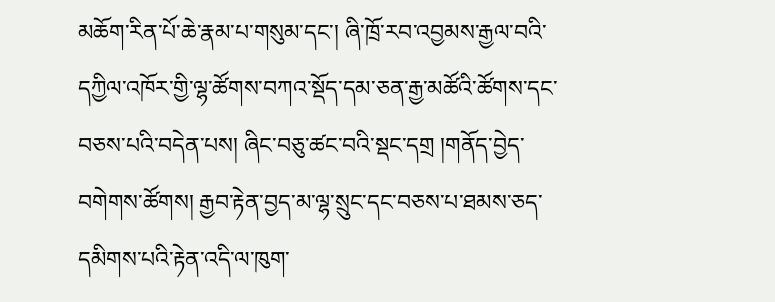མཆོག་རིན་པོ་ཆེ་རྣམ་པ་གསུམ་དང་། ཞི་ཁྲོ་རབ་འབྱམས་རྒྱལ་བའི་དཀྱིལ་འཁོར་གྱི་ལྷ་ཚོགས་བཀའ་སྡོད་དམ་ཅན་རྒྱ་མཚོའི་ཚོགས་དང་བཅས་པའི་བདེན་པས། ཞིང་བཅུ་ཚང་བའི་སྡང་དགྲ །གནོད་བྱེད་བགེགས་ཚོགས། རྒྱབ་རྟེན་བྱད་མ་ལྷ་སྲུང་དང་བཅས་པ་ཐམས་ཅད་དམིགས་པའི་རྟེན་འདི་ལ་ཁུག་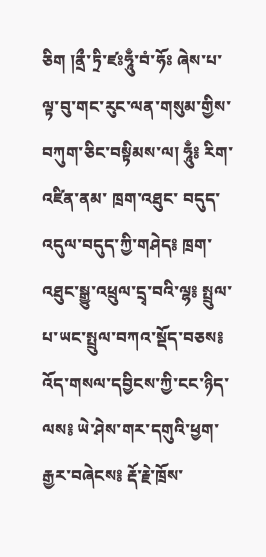ཅིག །ནྲྀ་ཏྲི་ཛཿཧཱུྃ་བཾ་ཧོཿ ཞེས་པ་ལྟ་བུ་གང་རུང་ལན་གསུམ་གྱིས་བཀུག་ཅིང་བསྟིམས་ལ། ཧཱུྃ༔ རིག་འཛིན་ནམ་ ཁྲག་འཐུང་ བདུད་འདུལ་བདུད་ཀྱི་གཤེད༔ ཁྲག་འཐུང་སྒྱུ་འཕྲུལ་དྲྭ་བའི་ལྷ༔ སྤྲུལ་པ་ཡང་སྤྲུལ་བཀའ་སྡོད་བཅས༔ འོད་གསལ་དབྱིངས་ཀྱི་ངང་ཉིད་ལས༔ ཡེ་ཤེས་གར་དགུའི་ཕྱག་རྒྱར་བཞེངས༔ རྡོ་རྗེ་ཁྲོས་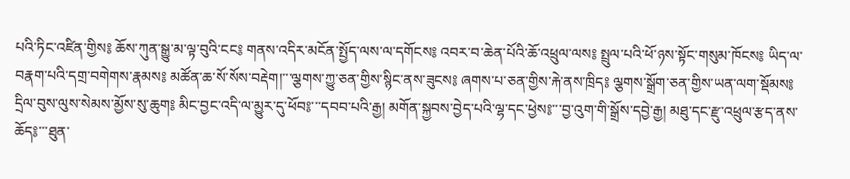པའི་ཏིང་འཛིན་གྱིས༔ ཆོས་ཀུན་སྒྱུ་མ་ལྟ་བུའི་ངང༔ གནས་འདིར་མངོན་སྤྱོད་ལས་ལ་དགོངས༔ འབར་བ་ཆེན་པོའི་ཆོ་འཕྲུལ་ལས༔ སྤྲུལ་པའི་ཕོ་ཉས་སྟོང་གསུམ་ཁོངས༔ ཡིད་ལ་བརྣག་པའི་དགྲ་བགེགས་རྣམས༔ མཚོན་ཆ་སོ་སོས་བརྡེག།་་་ལྕགས་ཀྱུ་ཅན་གྱིས་སྙིང་ནས་ཟུངས༔ ཞགས་པ་ཅན་གྱིས་རྐེ་ནས་ཁྲིད༔ ལྕགས་སྒྲོག་ཅན་གྱིས་ཡན་ལག་སྡོམས༔ དྲིལ་བུས་ལུས་སེམས་མྱོས་སུ་ཆུག༔ མིང་བྱང་འདི་ལ་མྱུར་དུ་ཕོབ༔་་་དབབ་པའི་རྒྱ། མགོན་སྐྱབས་བྱེད་པའི་ལྷ་དང་ཕྱེས༔་་་བྱ་འུག་གི་སྒྲོས་དབྱེ་རྒྱ། མཐུ་དང་རྫུ་འཕྲུལ་རྩད་ནས་ཆོད༔་་་ཐུན་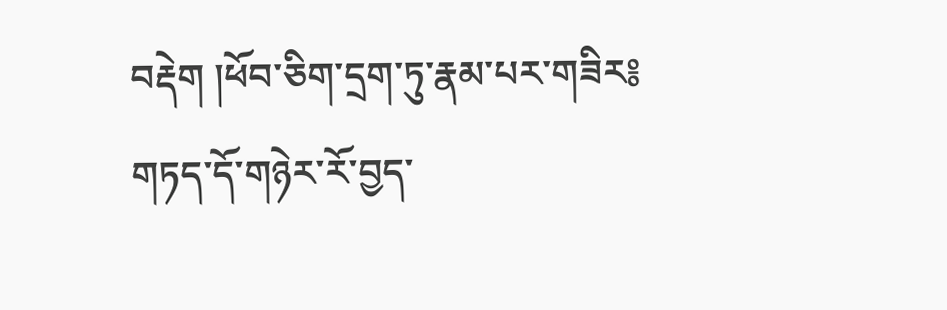བརྡེག །ཕོབ་ཅིག་དྲག་ཏུ་རྣམ་པར་གཟིར༔ གཏད་དོ་གཉེར་རོ་བྱད་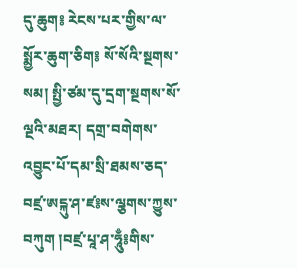དུ་ཆུག༔ རེངས་པར་གྱིས་ལ་སྨྱོར་ཆུག་ཅིག༔ སོ་སོའི་སྔགས་སམ། སྤྱི་ཙམ་དུ་དྲག་སྔགས་སོ་ལྔའི་མཐར། དགྲ་བགེགས་འབྱུང་པོ་དམ་སྲི་ཐམས་ཅད་བཛྲ་ཨངྐུ་ཤ་ཛ༔ས་ལྕགས་ཀྱུས་བཀུག །བཛྲ་པཱ་ཤ་ཧཱུྃ༔གིས་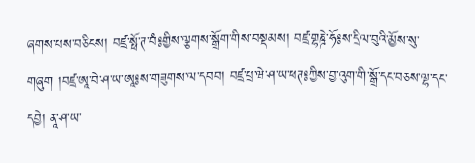ཞགས་པས་བཅིངས། བཛྲ་སྥོ་ཊ་བཾ༔གྱིས་ལྕགས་སྒྲོག་གིས་བསྡམས། བཛྲ་གྷཎྜེ་ཧོ༔ས་དྲིལ་བུའི་མྱོས་སུ་གཞུག །བཛྲ་ཨཱ་བེ་ཤ་ཡ་ཨཱ༔ས་གཟུགས་ལ་དབབ། བཛྲ་པྲ་ཝེ་ཤ་ཡ་ཕཊ༔ཀྱིས་བྱ་འུག་གི་སྒྲོ་དང་བཅས་ལྷ་དང་དབྱེ། ནཱ་ཤ་ཡ་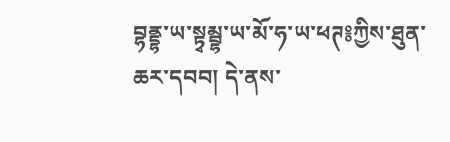བྷནྡྷ་ཡ་སྟྭམྦྷ་ཡ་མོ་ཧ་ཡ་ཕཊ༔ཀྱིས་ཐུན་ཆར་དབབ། དེ་ནས་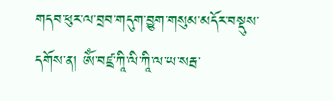གདབ་ཕུར་ལ་བྲབ་གདུག་བྱུག་གསུམ་མདོར་བསྡུས་དགོས་ན། ཨོཾ་བཛྲ་ཀཱི་ལི་ཀཱི་ལ་ཡ་སརྦ་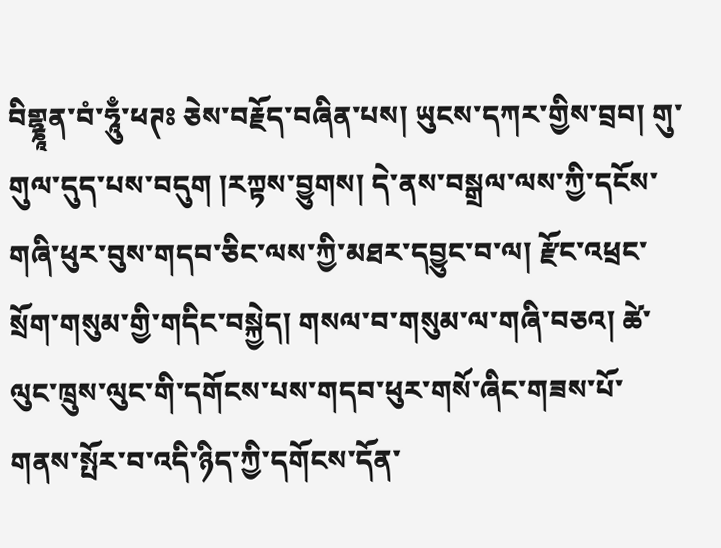བིགྷྣཱན་བཾ་ཧཱུྃ་ཕཊཿ ཅེས་བརྗོད་བཞིན་པས། ཡུངས་དཀར་གྱིས་བྲབ། གུ་གུལ་དུད་པས་བདུག །རཀྟས་བྱུགས། དེ་ནས་བསྒྲལ་ལས་ཀྱི་དངོས་གཞི་ཕུར་བུས་གདབ་ཅིང་ལས་ཀྱི་མཐར་དབྱུང་བ་ལ། རྫོང་འཕྲང་སྲོག་གསུམ་གྱི་གདིང་བསྐྱེད། གསལ་བ་གསུམ་ལ་གཞི་བཅའ། ཚེ་ལུང་ཁྲུས་ལུང་གི་དགོངས་པས་གདབ་ཕུར་གསོ་ཞིང་གཟས་པོ་གནས་སྤོར་བ་འདི་ཉིད་ཀྱི་དགོངས་དོན་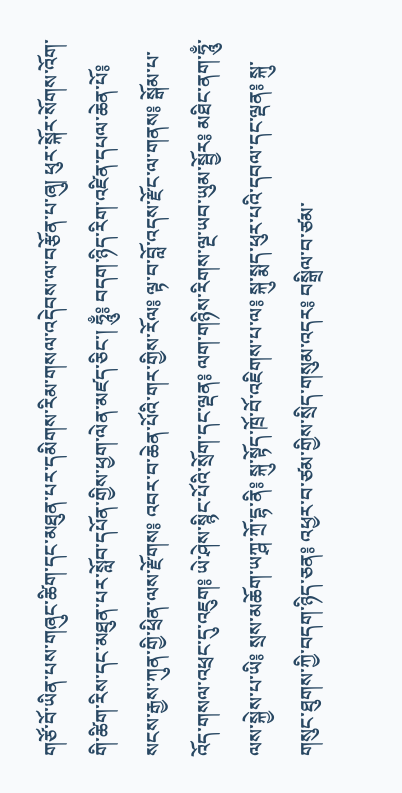གཙོ་བོ་ཡིན་པས་གཞུང་ཚིག་དང་མཐུན་པར་དམིགས་རིམ་གསལ་འདེབས་ལ་བརྩོན་པ་ཞུ། ཕུར་སྐོར་སོགས་འོག་གི་ཚིག་རིས་དང་མཐུན་པར་སློབ་དཔོན་གྱིས་ཕྱག་ལེན་མཛད་ཅིང་། ཧཱུྃ༔ བདག་ཉིད་རིག་འཛིན་དཔལ་ཆེན་པོ༔ སངས་རྒྱས་ཀུན་གྱི་ཕྲིན་ལས་རྫོགས༔ འབར་བ་ཆེན་པོའི་གར་གྱིས་རོལ༔ ལྟ་བ་བློ་འདས་རྫོང་ལ་གནས༔ སྒོམ་པ་འོད་གསལ་འཕྲང་དུ་འཇུག༔ ཡེ་ཤེས་སྙིང་པོའི་སྲོག་དང་ལྡན༔ ལག་གཉིས་རིགས་ལྔ་ཡབ་ཡུམ་སྦྱོར༔ མཐིང་ནག་ཧཱུྃ་ལས་སྐྱེས་པ་ཡི༔ སྲས་མཆོག་ཡཀྴ་ཀྲོ་དྷ་ནི༔ སྐུ་སྟོད་ཁྲོ་བོ་འཇིགས་པ་ལ༔ སྐུ་སྨད་ཕུར་པའི་དབལ་དང་ལྡན༔ སྐུ་གསུང་ཐུགས་ཀྱི་བདག་ཉིད་ཅན༔ འཕྱར་བ་ཙམ་གྱིས་སྲིད་གསུམ་འདར༔ བསྒྲིལ་བ་ཙམ་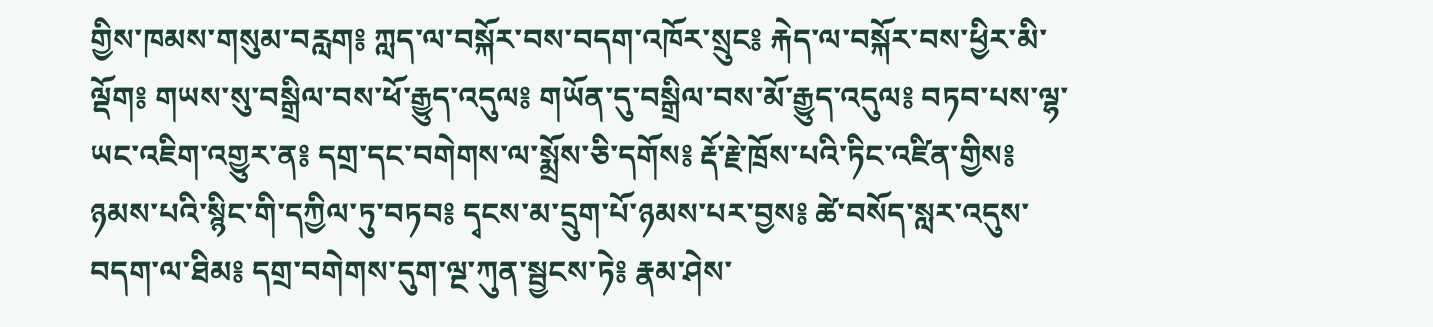གྱིས་ཁམས་གསུམ་བརླག༔ ཀླད་ལ་བསྐོར་བས་བདག་འཁོར་སྲུང༔ རྐེད་ལ་བསྐོར་བས་ཕྱིར་མི་ལྡོག༔ གཡས་སུ་བསྒྲིལ་བས་ཕོ་རྒྱུད་འདུལ༔ གཡོན་དུ་བསྒྲིལ་བས་མོ་རྒྱུད་འདུལ༔ བཏབ་པས་ལྷ་ཡང་འཇིག་འགྱུར་ན༔ དགྲ་དང་བགེགས་ལ་སྨྲོས་ཅི་དགོས༔ རྡོ་རྗེ་ཁྲོས་པའི་ཏིང་འཛིན་གྱིས༔ ཉམས་པའི་སྙིང་གི་དཀྱིལ་ཏུ་བཏབ༔ དྭངས་མ་དྲུག་པོ་ཉམས་པར་བྱས༔ ཚེ་བསོད་སླར་འདུས་བདག་ལ་ཐིམ༔ དགྲ་བགེགས་དུག་ལྔ་ཀུན་སྦྱངས་ཏེ༔ རྣམ་ཤེས་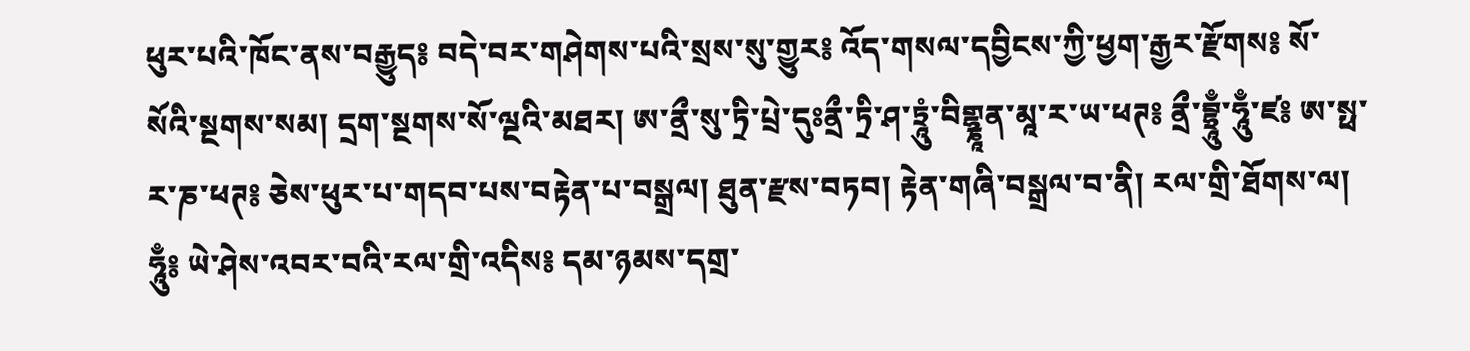ཕུར་པའི་ཁོང་ནས་བརྒྱུད༔ བདེ་བར་གཤེགས་པའི་སྲས་སུ་གྱུར༔ འོད་གསལ་དབྱིངས་ཀྱི་ཕྱག་རྒྱར་རྫོགས༔ སོ་སོའི་སྔགས་སམ། དྲག་སྔགས་སོ་ལྔའི་མཐར། ཨ་ནྲྀ་སུ་ཏྲི་པྲེ་དུཿནྲྀ་ཏྲི་ཤ་ཏྲཱུཾ་བིགྷྣཱན་མཱ་ར་ཡ་ཕཊ༔ ནྲྀ་བྷྲཱུྃ་ཧཱུྃ་ཛ༔ ཨ་སྥ་ར་ཎ་ཕཊ༔ ཅེས་ཕུར་པ་གདབ་པས་བརྟེན་པ་བསྒྲལ། ཐུན་རྫས་བཏབ། རྟེན་གཞི་བསྒྲལ་བ་ནི། རལ་གྲི་ཐོགས་ལ། ཧཱུྃ༔ ཡེ་ཤེས་འབར་བའི་རལ་གྲི་འདིས༔ དམ་ཉམས་དགྲ་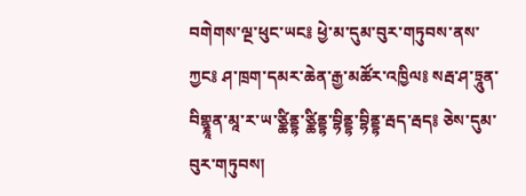བགེགས་ལྔ་ཕུང་ཡང༔ ཕྱེ་མ་དུམ་བུར་གཏུབས་ནས་ཀྱང༔ ཤ་ཁྲག་དམར་ཆེན་རྒྱ་མཚོར་འཁྱིལ༔ སརྦ་ཤ་ཏྲཱུན་བིགྷྣཱན་མཱ་ར་ཡ་ཙྪིནྡྷ་ཙྪིནྡྷ་བྷིནྡྷ་བྷིནྡྷ་རྦད་རྦད༔ ཅེས་དུམ་བུར་གཏུབས།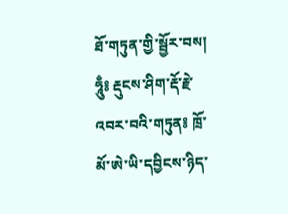ཐོ་གཏུན་གྱི་སྦྱོར་བས། ཧཱུྃ༔ རྡུངས་ཤིག་རྡོ་རྗེ་འབར་བའི་གཏུན༔ ཁྲོ་མོ་ཨེ་ཡི་དབྱིངས་ཉིད་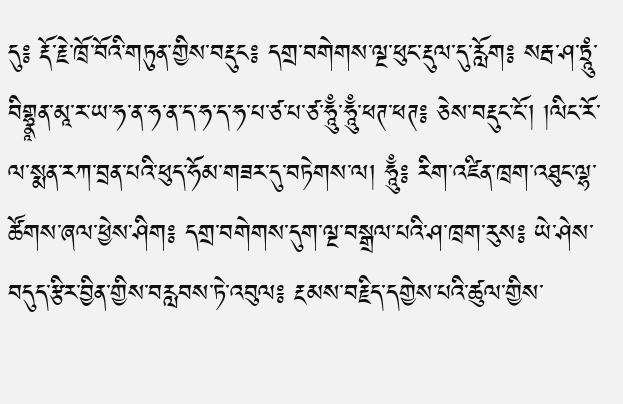དུ༔ རྡོ་རྗེ་ཁྲོ་བོའི་གཏུན་གྱིས་བརྡུང༔ དགྲ་བགེགས་ལྔ་ཕུང་རྡུལ་དུ་རློག༔ སརྦ་ཤ་ཏྲཱུཾ་བིགྷྣཱན་མཱ་ར་ཡ་ཧ་ན་ཧ་ན་ད་ཧ་ད་ཧ་པ་ཙ་པ་ཙ་ཧཱུྃ་ཧཱུྃ་ཕཊ་ཕཊ༔ ཅེས་བརྡུང་ངོ་། །ལིང་རོ་ལ་སྨན་རཀ་བྲན་པའི་ཕུད་ཧོམ་གཟར་དུ་བཏེགས་ལ། ཧཱུྃ༔ རིག་འཛིན་ཁྲག་འཐུང་ལྷ་ཚོགས་ཞལ་ཕྱེས་ཤིག༔ དགྲ་བགེགས་དུག་ལྔ་བསྒྲལ་པའི་ཤ་ཁྲག་རུས༔ ཡེ་ཤེས་བདུད་རྩིར་བྱིན་གྱིས་བརླབས་ཏེ་འབུལ༔ རྔམས་བརྗིད་དགྱེས་པའི་ཚུལ་གྱིས་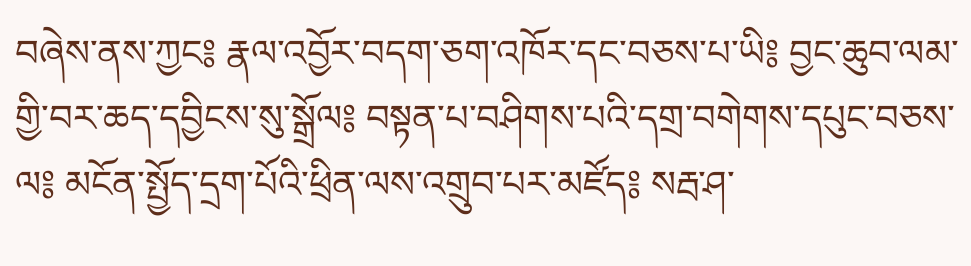བཞེས་ནས་ཀྱང༔ རྣལ་འབྱོར་བདག་ཅག་འཁོར་དང་བཅས་པ་ཡི༔ བྱང་ཆུབ་ལམ་གྱི་བར་ཆད་དབྱིངས་སུ་སྒྲོལ༔ བསྟན་པ་བཤིགས་པའི་དགྲ་བགེགས་དཔུང་བཅས་ལ༔ མངོན་སྤྱོད་དྲག་པོའི་ཕྲིན་ལས་འགྲུབ་པར་མཛོད༔ སརྦ་ཤ་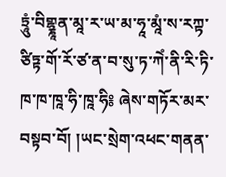ཏྲཱུཾ་བིགྷྣཱན་མཱ་ར་ཡ་མ་ཧཱ་མཱཾ་ས་རཀྟ་ཙིཏྟ་གོ་རོ་ཙ་ན་བ་སུ་ཏ་ཀེཾ་ནི་རི་ཏི་ཁ་ཁ་ཁཱ་ཧི་ཁཱ་ཧི༔ ཞེས་གཏོར་མར་བསྟབ་བོ། །ཡང་སྲེག་འཕང་གནན་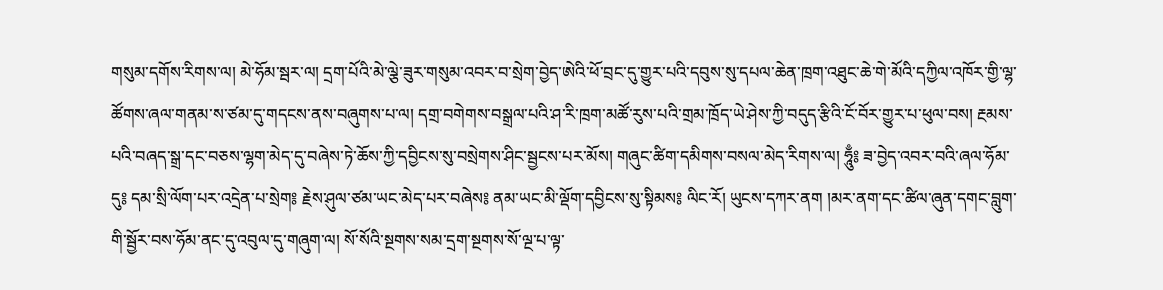གསུམ་དགོས་རིགས་ལ། མེ་ཧོམ་སྦར་ལ། དྲག་པོའི་མེ་ལྕེ་ཟུར་གསུམ་འབར་བ་སྲེག་བྱེད་ཨེའི་ཕོ་བྲང་དུ་གྱུར་པའི་དབུས་སུ་དཔལ་ཆེན་ཁྲག་འཐུང་ཆེ་གེ་མོའི་དཀྱིལ་འཁོར་གྱི་ལྷ་ཚོགས་ཞལ་གནམ་ས་ཙམ་དུ་གདངས་ནས་བཞུགས་པ་ལ། དགྲ་བགེགས་བསྒྲལ་པའི་ཤ་རི་ཁྲག་མཚོ་རུས་པའི་གྲམ་ཁྲོད་ཡེ་ཤེས་ཀྱི་བདུད་རྩིའི་ངོ་བོར་གྱུར་པ་ཕུལ་བས། རྔམས་པའི་བཞད་སྒྲ་དང་བཅས་ལྷག་མེད་དུ་བཞེས་ཏེ་ཆོས་ཀྱི་དབྱིངས་སུ་བསྲེགས་ཤིང་སྦྱངས་པར་མོས། གཞུང་ཚིག་དམིགས་བསལ་མེད་རིགས་ལ། ཧཱུྃ༔ ཟ་བྱེད་འབར་བའི་ཞལ་ཧོམ་དུ༔ དམ་སྲི་ལོག་པར་འདྲེན་པ་སྲེག༔ རྗེས་ཤུལ་ཙམ་ཡང་མེད་པར་བཞེས༔ ནམ་ཡང་མི་ལྡོག་དབྱིངས་སུ་སྟིམས༔ ལིང་རོ། ཡུངས་དཀར་ནག །མར་ནག་དང་ཚིལ་ཞུན་དགང་བླུག་གི་སྦྱོར་བས་ཧོམ་ནང་དུ་འབུལ་དུ་གཞུག་ལ། སོ་སོའི་སྔགས་སམ་དྲག་སྔགས་སོ་ལྔ་པ་ལྟ་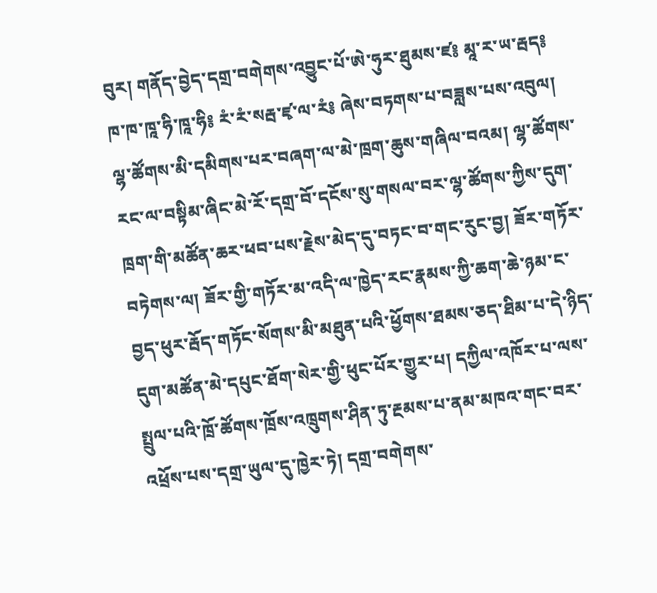བུར། གནོད་བྱེད་དགྲ་བགེགས་འབྱུང་པོ་ཨེ་ཧུར་ཐུམས་ཛ༔ མཱ་ར་ཡ་རྦད༔ ཁ་ཁ་ཁཱ་ཧི་ཁཱ་ཧི༔ རཾ་རཾ་སརྦ་ཛྭ་ལ་རཾ༔ ཞེས་བཏགས་པ་བཟླས་པས་འབུལ། ལྷ་ཚོགས་མི་དམིགས་པར་བཞག་ལ་མེ་ཁྲག་ཆུས་གཞིལ་བའམ། ལྷ་ཚོགས་རང་ལ་བསྟིམ་ཞིང་མེ་རོ་དགྲ་བོ་དངོས་སུ་གསལ་བར་ལྷ་ཚོགས་ཀྱིས་དུག་ཁྲག་གི་མཚོན་ཆར་ཕབ་པས་རྗེས་མེད་དུ་བཏང་བ་གང་རུང་བྱ། ཟོར་གཏོར་བཏེགས་ལ། ཟོར་གྱི་གཏོར་མ་འདི་ལ་ཁྱེད་རང་རྣམས་ཀྱི་ཆག་ཆེ་ཉམ་ང་བྱད་ཕུར་རྦོད་གཏོང་སོགས་མི་མཐུན་པའི་ཕྱོགས་ཐམས་ཅད་ཐིམ་པ་དེ་ཉིད་དུག་མཚོན་མེ་དཔུང་ཐོག་སེར་གྱི་ཕུང་པོར་གྱུར་པ། དཀྱིལ་འཁོར་པ་ལས་སྤྲུལ་པའི་ཁྲོ་ཚོགས་ཁྲོས་འཁྲུགས་ཤིན་ཏུ་རྔམས་པ་ནམ་མཁའ་གང་བར་འཕྲོས་པས་དགྲ་ཡུལ་དུ་ཁྱེར་ཏེ། དགྲ་བགེགས་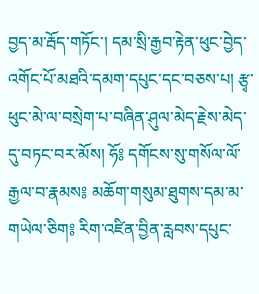བྱད་མ་རྦོད་གཏོང་། དམ་སྲི་རྒྱབ་རྟེན་ཕུང་བྱེད་འགོང་པོ་མཐའི་དམག་དཔུང་དང་བཅས་པ། རྩྭ་ཕུང་མེ་ལ་བསྲེག་པ་བཞིན་ཤུལ་མེད་རྗེས་མེད་དུ་བཏང་བར་མོས། ཧོ༔ དགོངས་སུ་གསོལ་ལོ་རྒྱལ་བ་རྣམས༔ མཆོག་གསུམ་ཐུགས་དམ་མ་གཡེལ་ཅིག༔ རིག་འཛིན་བྱིན་རླབས་དཔུང་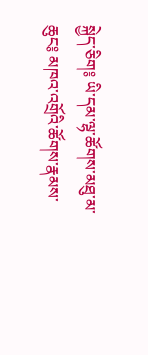སྐྱེད་ཅིག༔ ཡི་དམ་ལྷ་ཚོགས་མཐུ་མ་ཆུང༔ མཁའ་འགྲོའི་ཚོགས་རྣམས་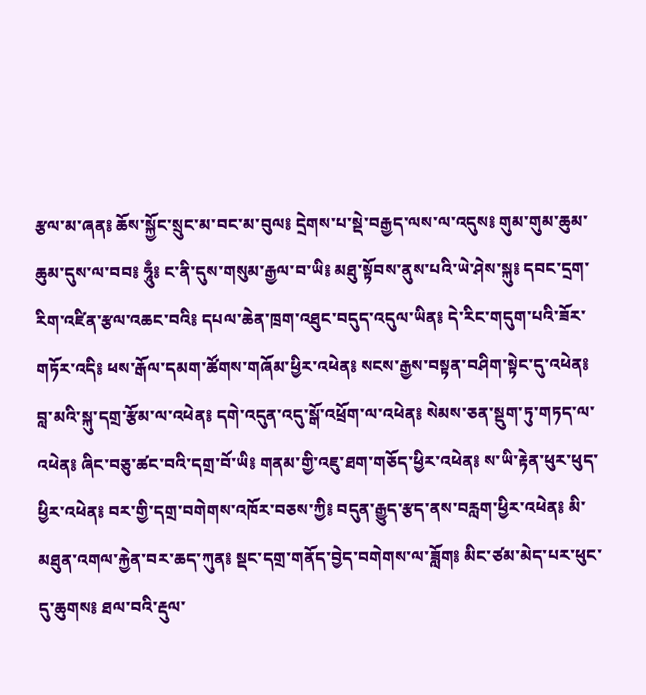རྩལ་མ་ཞན༔ ཆོས་སྐྱོང་སྲུང་མ་བང་མ་བུལ༔ དྲེགས་པ་སྡེ་བརྒྱད་ལས་ལ་འདུས༔ གུམ་གུམ་ཆུམ་ཆུམ་དུས་ལ་བབ༔ ཧཱུྃ༔ ང་ནི་དུས་གསུམ་རྒྱལ་བ་ཡི༔ མཐུ་སྟོབས་ནུས་པའི་ཡེ་ཤེས་སྐུ༔ དབང་དྲག་རིག་འཛིན་རྩལ་འཆང་བའི༔ དཔལ་ཆེན་ཁྲག་འཐུང་བདུད་འདུལ་ཡིན༔ དེ་རིང་གདུག་པའི་ཟོར་གཏོར་འདི༔ ཕས་རྒོལ་དམག་ཚོགས་གཞོམ་ཕྱིར་འཕེན༔ སངས་རྒྱས་བསྟན་བཤིག་སྟེང་དུ་འཕེན༔ བླ་མའི་སྐུ་དགྲ་རྩོམ་ལ་འཕེན༔ དགེ་འདུན་འདུ་སྒོ་འཕྲོག་ལ་འཕེན༔ སེམས་ཅན་སྡུག་ཏུ་གཏད་ལ་འཕེན༔ ཞིང་བཅུ་ཚང་བའི་དགྲ་བོ་ཡི༔ གནམ་གྱི་འཇུ་ཐག་གཅོད་ཕྱིར་འཕེན༔ ས་ཡི་རྟེན་ཕུར་ཕུད་ཕྱིར་འཕེན༔ བར་གྱི་དགྲ་བགེགས་འཁོར་བཅས་ཀྱི༔ བདུན་རྒྱུད་རྩད་ནས་བརླག་ཕྱིར་འཕེན༔ མི་མཐུན་འགལ་རྐྱེན་བར་ཆད་ཀུན༔ སྡང་དགྲ་གནོད་བྱེད་བགེགས་ལ་ཟློག༔ མིང་ཙམ་མེད་པར་ཕུང་དུ་ཆུགས༔ ཐལ་བའི་རྡུལ་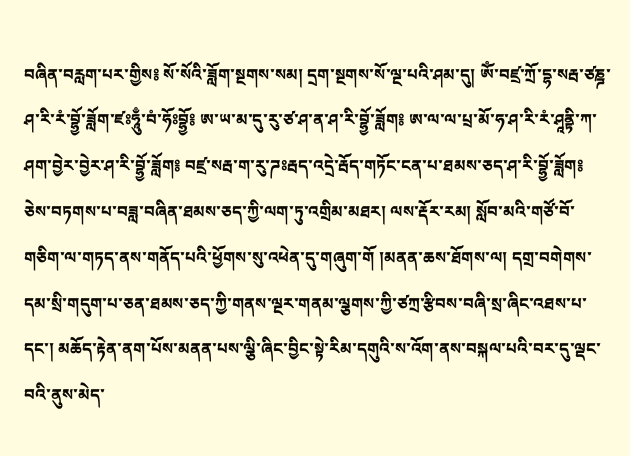བཞིན་བརླག་པར་གྱིས༔ སོ་སོའི་ཟློག་སྔགས་སམ། དྲག་སྔགས་སོ་ལྔ་པའི་ཤམ་དུ། ཨོཾ་བཛྲ་ཀྲོ་དྷ་སརྦ་ཙཎྜ་ཤ་རི་རཾ་བྷྱོ་ཟློག་ཛཿཧཱུྃ་བཾ་ཧོཿབྷྱོ༔ ཨ་ཡ་མ་དུ་རུ་ཙ་ཤ་ན་ཤ་རི་བྷྱོ་ཟློག༔ ཨ་ལ་ལ་པྲ་མོ་ཧ་ཤ་རི་རཾ་ཤཱནྟི་ཀ་ཤག་བྱེར་བྱེར་ཤ་རི་བྷྱོ་ཟློག༔ བཛྲ་སརྦ་ག་རུ་ཌཿརྦད་འདྲེ་རྦོད་གཏོང་ངན་པ་ཐམས་ཅད་ཤ་རི་བྷྱོ་ཟློག༔ ཅེས་བཏགས་པ་བཟླ་བཞིན་ཐམས་ཅད་ཀྱི་ལག་ཏུ་འགྲིམ་མཐར། ལས་རྡོར་རམ། སློབ་མའི་གཙོ་བོ་གཅིག་ལ་གཏད་ནས་གནོད་པའི་ཕྱོགས་སུ་འཕེན་དུ་གཞུག་གོ །མནན་ཆས་ཐོགས་ལ། དགྲ་བགེགས་དམ་སྲི་གདུག་པ་ཅན་ཐམས་ཅད་ཀྱི་གནས་ལྔར་གནམ་ལྕགས་ཀྱི་ཙཀྲ་རྩིབས་བཞི་སྲ་ཞིང་འཐས་པ་དང་། མཆོད་རྟེན་ནག་པོས་མནན་པས་ལྕི་ཞིང་བྱིང་སྟེ་རིམ་དགུའི་ས་འོག་ནས་བསྐལ་པའི་བར་དུ་ལྡང་བའི་ནུས་མེད་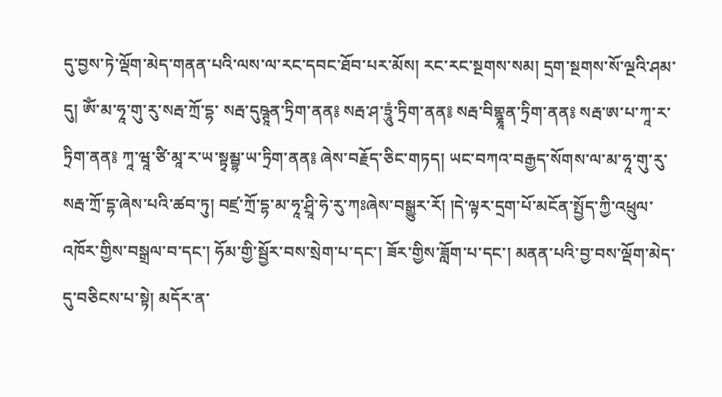དུ་བྱས་ཏེ་ལྡོག་མེད་གནན་པའི་ལས་ལ་རང་དབང་ཐོབ་པར་མོས། རང་རང་སྔགས་སམ། དྲག་སྔགས་སོ་ལྔའི་ཤམ་དུ། ཨོཾ་མ་ཧཱ་གུ་རུ་སརྦ་ཀྲོ་དྷ་ སརྦ་དུཥྚཱན་ཏྲིག་ནན༔ སརྦ་ཤ་ཏྲཱུཾ་ཏྲིག་ནན༔ སརྦ་བིགྷྣཱན་ཏྲིག་ནན༔ སརྦ་ཨ་པ་ཀཱ་ར་ཏྲིག་ནན༔ ཀཱ་ཝཱ་ཙི་མཱ་ར་ཡ་སྟྭམྦྷ་ཡ་ཏྲིག་ནན༔ ཞེས་བརྗོད་ཅིང་གཏད། ཡང་བཀའ་བརྒྱད་སོགས་ལ་མ་ཧཱ་གུ་རུ་སརྦ་ཀྲོ་དྷ་ཞེས་པའི་ཚབ་ཏུ། བཛྲ་ཀྲོ་དྷ་མ་ཧཱ་ཤྲཱི་ཧེ་རུ་ཀཿཞེས་བསྒྱུར་རོ། །དེ་ལྟར་དྲག་པོ་མངོན་སྤྱོད་ཀྱི་འཕྲུལ་འཁོར་གྱིས་བསྒྲལ་བ་དང་། ཧོམ་གྱི་སྦྱོར་བས་སྲེག་པ་དང་། ཟོར་གྱིས་ཟློག་པ་དང་། མནན་པའི་བྱ་བས་ལྡོག་མེད་དུ་བཅིངས་པ་སྟེ། མདོར་ན་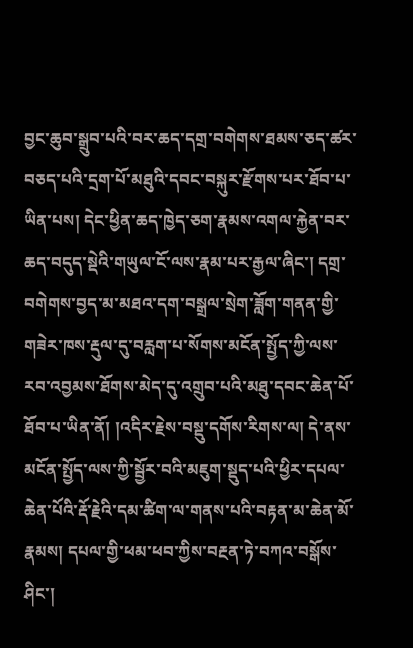བྱང་ཆུབ་སྒྲུབ་པའི་བར་ཆད་དགྲ་བགེགས་ཐམས་ཅད་ཚར་བཅད་པའི་དྲག་པོ་མཐུའི་དབང་བསྐུར་རྫོགས་པར་ཐོབ་པ་ཡིན་པས། དེང་ཕྱིན་ཆད་ཁྱེད་ཅག་རྣམས་འགལ་རྐྱེན་བར་ཆད་བདུད་སྡེའི་གཡུལ་ངོ་ལས་རྣམ་པར་རྒྱལ་ཞིང་། དགྲ་བགེགས་བྱད་མ་མཐའ་དག་བསྒྲལ་སྲེག་ཟློག་གནན་གྱི་གཟེར་ཁས་རྡུལ་དུ་བརླག་པ་སོགས་མངོན་སྤྱོད་ཀྱི་ལས་རབ་འབྱམས་ཐོགས་མེད་དུ་འགྲུབ་པའི་མཐུ་དབང་ཆེན་པོ་ཐོབ་པ་ཡིན་ནོ། །འདིར་རྗེས་བསྡུ་དགོས་རིགས་ལ། དེ་ནས་མངོན་སྤྱོད་ལས་ཀྱི་སྦྱོར་བའི་མཇུག་སྡུད་པའི་ཕྱིར་དཔལ་ཆེན་པོའི་རྡོ་རྗེའི་དམ་ཚིག་ལ་གནས་པའི་བརྟན་མ་ཆེན་མོ་རྣམས། དཔལ་གྱི་ཕམ་ཕབ་ཀྱིས་བརྔན་ཏེ་བཀའ་བསྒོས་ཤིང་།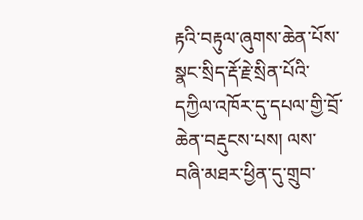རྟའི་བརྟུལ་ཞུགས་ཆེན་པོས་སྣང་སྲིད་རྡོ་རྗེ་སྲིན་པོའི་དཀྱིལ་འཁོར་དུ་དཔལ་གྱི་བྲོ་ཆེན་བརྡུངས་པས། ལས་བཞི་མཐར་ཕྱིན་དུ་གྲུབ་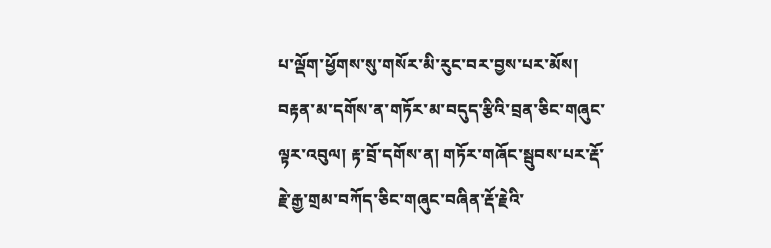པ་ལྡོག་ཕྱོགས་སུ་གསོར་མི་རུང་བར་བྱས་པར་མོས། བརྟན་མ་དགོས་ན་གཏོར་མ་བདུད་རྩིའི་བྲན་ཅིང་གཞུང་ལྟར་འབུལ། རྟ་བྲོ་དགོས་ན། གཏོར་གཞོང་སྦུབས་པར་རྡོ་རྗེ་རྒྱ་གྲམ་བཀོད་ཅིང་གཞུང་བཞིན་རྡོ་རྗེའི་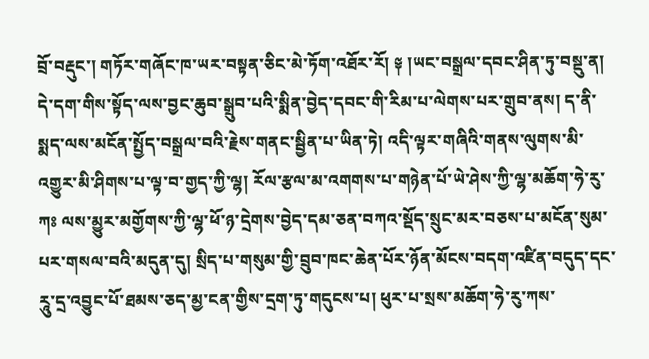བྲོ་བརྡུང་། གཏོར་གཞོང་ཁ་ཡར་བསྟན་ཅིང་མེ་ཏོག་འཐོར་རོ། ༈ །ཡང་བསྒྲལ་དབང་ཤིན་ཏུ་བསྡུ་ན། དེ་དག་གིས་སྟོད་ལས་བྱང་ཆུབ་སྒྲུབ་པའི་སྨིན་བྱེད་དབང་གི་རིམ་པ་ལེགས་པར་གྲུབ་ནས། ད་ནི་སྨད་ལས་མངོན་སྤྱོད་བསྒྲལ་བའི་རྗེས་གནང་སྦྱིན་པ་ཡིན་ཏེ། འདི་ལྟར་གཞིའི་གནས་ལུགས་མི་འགྱུར་མི་ཤིགས་པ་ལྟ་བ་གྱད་ཀྱི་ལྷ། རོལ་རྩལ་མ་འགགས་པ་གཉེན་པོ་ཡེ་ཤེས་ཀྱི་ལྷ་མཆོག་ཧེ་རུ་ཀཿ ལས་མྱུར་མགྱོགས་ཀྱི་ལྷ་ཕོ་ཉ་དྲེགས་བྱེད་དམ་ཅན་བཀའ་སྡོད་སྲུང་མར་བཅས་པ་མངོན་སུམ་པར་གསལ་བའི་མདུན་དུ། སྲིད་པ་གསུམ་གྱི་བྲུབ་ཁང་ཆེན་པོར་ཉོན་མོངས་བདག་འཛིན་བདུད་དང་རཱུ་དྲ་འབྱུང་པོ་ཐམས་ཅད་མྱ་ངན་གྱིས་དྲག་ཏུ་གདུངས་པ། ཕུར་པ་སྲས་མཆོག་ཧེ་རུ་ཀས་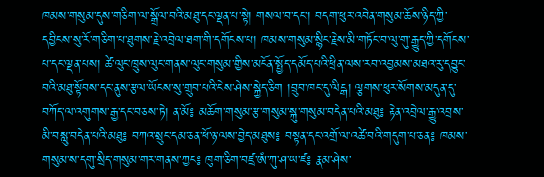ཁམས་གསུམ་དུས་གཅིག་ལ་སྒྲོལ་བའི་མཐུ་དང་ལྡན་པ་སྟེ། གསལ་བ་དང་། བདག་ཕུར་འབེན་གསུམ་ཆོས་ཉིད་ཀྱི་དབྱིངས་སུ་རོ་གཅིག་པ་ཐུགས་རྗེ་འབྲེལ་ཐག་གི་དགོངས་པ། ཁམས་གསུམ་སྙིང་རྗེས་མི་གཏོང་བ་ལུ་གུ་རྒྱུད་ཀྱི་དགོངས་པ་དང་ལྡན་པས། ཚེ་ལུང་ཁྲུས་ལུང་གནས་ལུང་གསུམ་གྱིས་མངོན་སྤྱོད་དམོད་པའི་ཕྲིན་ལས་རབ་འབྱམས་མཐའ་རུ་དབྱུང་བའི་མཐུ་སྟོབས་དང་ནུས་རྩལ་ཡོངས་སུ་གྲུབ་པའི་ངེས་ཤེས་སྐྱེད་ཅིག །བྲུབ་ཁང་དུ་ལིངྒ། ལྕགས་ཕུར་སོགས་མདུན་དུ་བཀོད་ལ་འགུགས་རྒྱ་དང་བཅས་ཏེ། ན་མོ༔ མཆོག་གསུམ་རྩ་གསུམ་སྐུ་གསུམ་བདེན་པའི་མཐུ༔ རྟེན་འབྲེལ་རྒྱུ་འབྲས་མི་བསླུ་བདེན་པའི་མཐུ༔ བཀའ་སྲུང་དམ་ཅན་ཕོ་ཉ་ལས་བྱེད་མཐུས༔ བསྟན་དང་འགྲོ་ལ་འཚེ་བའི་གདུག་པ་ཅན༔ ཁམས་གསུམ་ས་དགུ་སྲིད་གསུམ་གར་གནས་ཀྱང༔ ཁུག་ཅིག་བཛྲ་ཨཾ་ཀུ་ཤ་ཡ་ཛ༔ རྣམ་ཤེས་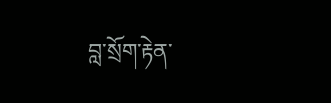བླ་སྲོག་རྟེན་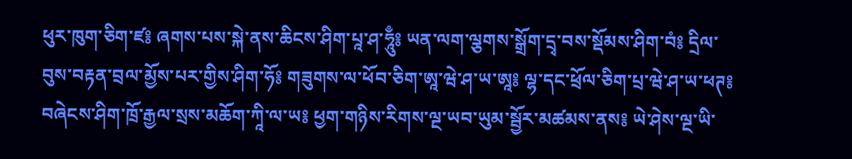ཕུར་ཁུག་ཅིག་ཛ༔ ཞགས་པས་སྐེ་ནས་ཆིངས་ཤིག་པཱ་ཤ་ཧཱུྃ༔ ཡན་ལག་ལྕགས་སྒྲོག་དྲྭ་བས་སྡོམས་ཤིག་བཾ༔ དྲིལ་བུས་བརྟན་བྲལ་མྱོས་པར་གྱིས་ཤིག་ཧོ༔ གཟུགས་ལ་ཕོབ་ཅིག་ཨཱ་ཝེ་ཤ་ཡ་ཨཱ༔ ལྷ་དང་ཕྲོལ་ཅིག་པྲ་ཝེ་ཤ་ཡ་ཕཊ༔ བཞེངས་ཤིག་ཁྲོ་རྒྱལ་སྲས་མཆོག་ཀཱི་ལ་ཡ༔ ཕྱག་གཉིས་རིགས་ལྔ་ཡབ་ཡུམ་སྦྱོར་མཚམས་ནས༔ ཡེ་ཤེས་ལྔ་ཡི་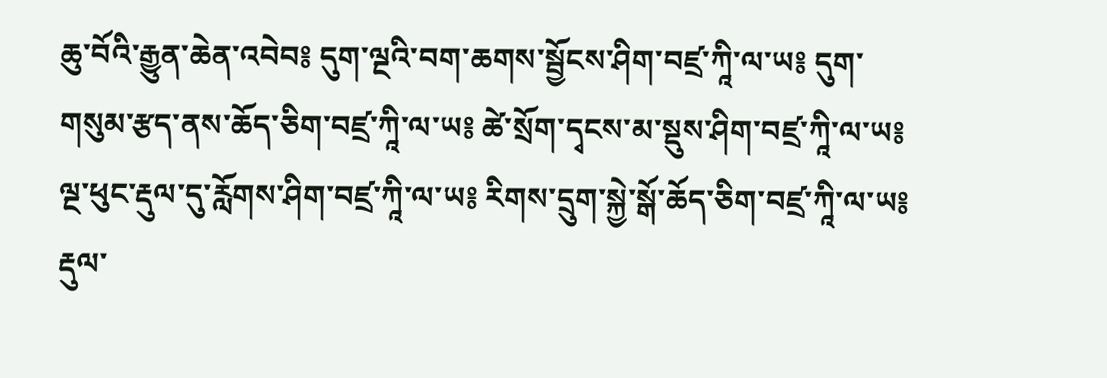ཆུ་བོའི་རྒྱུན་ཆེན་འབེབ༔ དུག་ལྔའི་བག་ཆགས་སྦྱོངས་ཤིག་བཛྲ་ཀཱི་ལ་ཡ༔ དུག་གསུམ་རྩད་ནས་ཆོད་ཅིག་བཛྲ་ཀཱི་ལ་ཡ༔ ཚེ་སྲོག་དྭངས་མ་སྡུས་ཤིག་བཛྲ་ཀཱི་ལ་ཡ༔ ལྔ་ཕུང་རྡུལ་དུ་རློགས་ཤིག་བཛྲ་ཀཱི་ལ་ཡ༔ རིགས་དྲུག་སྐྱེ་སྒོ་ཆོད་ཅིག་བཛྲ་ཀཱི་ལ་ཡ༔ རྡུལ་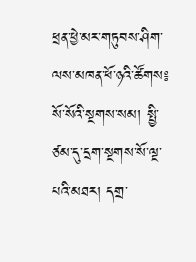ཕྲན་ཕྱེ་མར་གཏུབས་ཤིག་ལས་མཁན་ཕོ་ཉའི་ཚོགས༔ སོ་སོའི་སྔགས་སམ། སྤྱི་ཙམ་དུ་དྲག་སྔགས་སོ་ལྔ་པའི་མཐར། དགྲ་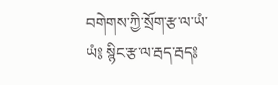བགེགས་ཀྱི་སྲོག་རྩ་ལ་ཡཾ་ཡཾ༔ སྙིང་རྩ་ལ་རྦད་རྦད༔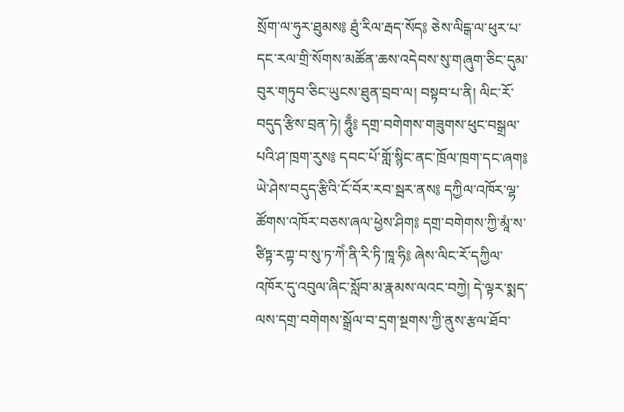སྲོག་ལ་ཧུར་ཐུམས༔ ཐུཾ་རིལ་རྦད་སོད༔ ཅེས་ལིངྒ་ལ་ཕུར་པ་དང་རལ་གྲི་སོགས་མཚོན་ཆས་འདེབས་སུ་གཞུག་ཅིང་དུམ་བུར་གཏུབ་ཅིང་ཡུངས་ཐུན་བྲབ་ལ། བསྟབ་པ་ནི། ལིང་རོ་བདུད་རྩིས་བྲན་ཏེ། ཧཱུྃ༔ དགྲ་བགེགས་གཟུགས་ཕུང་བསྒྲལ་པའི་ཤ་ཁྲག་རུས༔ དབང་པོ་གློ་སྙིང་ནང་ཁྲོལ་ཁྲག་དང་ཞག༔ ཡེ་ཤེས་བདུད་རྩིའི་ངོ་བོར་རབ་སྦར་ནས༔ དཀྱིལ་འཁོར་ལྷ་ཚོགས་འཁོར་བཅས་ཞལ་ཕྱེས་ཤིག༔ དགྲ་བགེགས་ཀྱི་མཱཾ་ས་ཙིཏྟ་རཀྟ་བ་སུ་ཏ་ཀེཾ་ནི་རི་ཏི་ཁཱ་ཧི༔ ཞེས་ལིང་རོ་དཀྱིལ་འཁོར་དུ་འབུལ་ཞིང་སློབ་མ་རྣམས་ལའང་བཀྱེ། དེ་ལྟར་སྨད་ལས་དགྲ་བགེགས་སྒྲོལ་བ་དྲག་སྔགས་ཀྱི་ནུས་རྩལ་ཐོབ་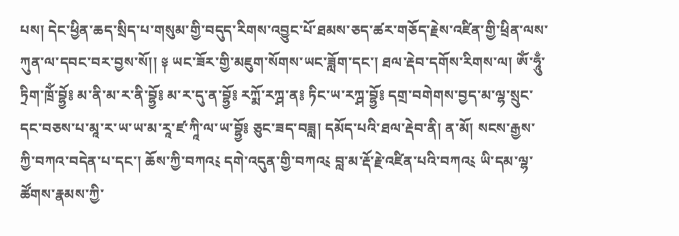པས། དེང་ཕྱིན་ཆད་སྲིད་པ་གསུམ་གྱི་བདུད་རིགས་འབྱུང་པོ་ཐམས་ཅད་ཚར་གཅོད་རྗེས་འཛིན་གྱི་ཕྲིན་ལས་ཀུན་ལ་དབང་བར་བྱས་སོ།། ༈ ཡང་ཟོར་གྱི་མཇུག་སོགས་ཡང་ཟློག་དང་། ཐལ་རྡེབ་དགོས་རིགས་ལ། ཨོཾ་ཧཱུྃ་ཏྲིག་ཁྲོཾ་བྷྱོ༔ མ་ནི་མ་ར་ནི་བྷྱོ༔ མ་ར་དུ་ན་བྷྱོ༔ རཀྨོ་རཀྴ་ན༔ ཏིང་ཡ་རཀྴ་བྷྱོ༔ དགྲ་བགེགས་བྱད་མ་ལྷ་སྲུང་དང་བཅས་པ་མཱ་ར་ཡ་ཡ་མ་རཱ་ཛ་ཀཱི་ལ་ཡ་བྷྱོ༔ ཅུང་ཟད་བཟླ། དམོད་པའི་ཐལ་རྡེབ་ནི། ན་མོ། སངས་རྒྱས་ཀྱི་བཀའ་བདེན་པ་དང་། ཆོས་ཀྱི་བཀའ༴ དགེ་འདུན་གྱི་བཀའ༴ བླ་མ་རྡོ་རྗེ་འཛིན་པའི་བཀའ༴ ཡི་དམ་ལྷ་ཚོགས་རྣམས་ཀྱི་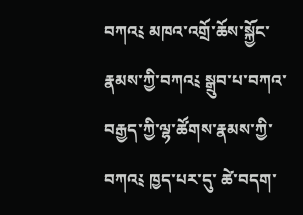བཀའ༴ མཁའ་འགྲོ་ཆོས་སྐྱོང་རྣམས་ཀྱི་བཀའ༴ སྒྲུབ་པ་བཀའ་བརྒྱད་ཀྱི་ལྷ་ཚོགས་རྣམས་ཀྱི་བཀའ༴ ཁྱད་པར་དུ་ ཚེ་བདག་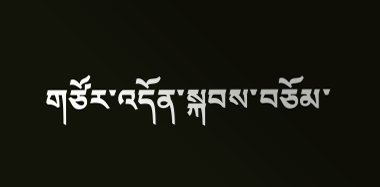གཙོར་འདོན་སྐབས་བཅོམ་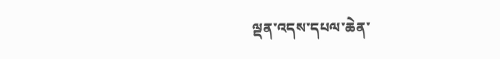ལྡན་འདས་དཔལ་ཆེན་